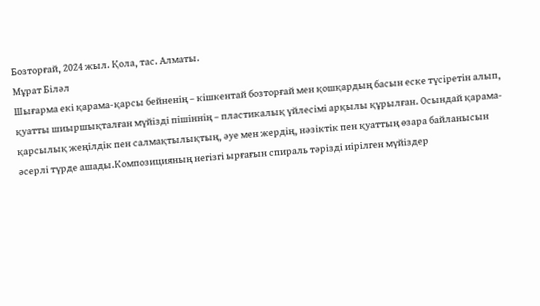Бозторғай, 2024 жыл. Қола, тас. Алматы.
Мұрат Біләл
Шығарма екі қарама-қарсы бейненің – кішкентай бозторғай мен қошқардың басын еске түсіретін алып, қуатты шиыршықталған мүйізді пішіннің – пластикалық үйлесімі арқылы құрылған. Осындай қарама-қарсылық жеңілдік пен салмақтылықтың, әуе мен жердің, нәзіктік пен қуаттың өзара байланысын әсерлі түрде ашады.Композицияның негізгі ырғағын спираль тәрізді иірілген мүйіздер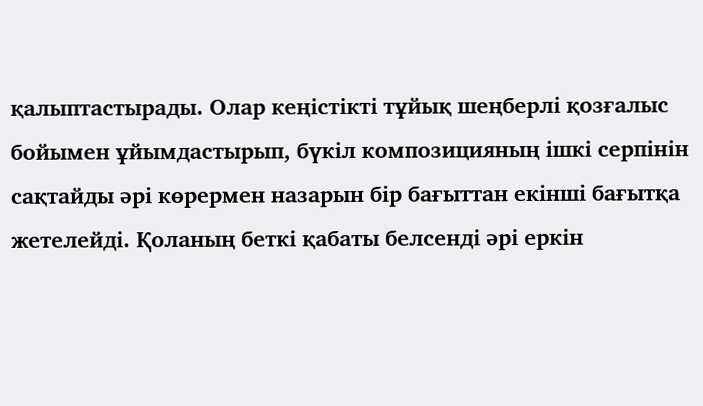қалыптастырады. Олар кеңістікті тұйық шеңберлі қозғалыс бойымен ұйымдастырып, бүкіл композицияның ішкі серпінін сақтайды әрі көрермен назарын бір бағыттан екінші бағытқа жетелейді. Қоланың беткі қабаты белсенді әрі еркін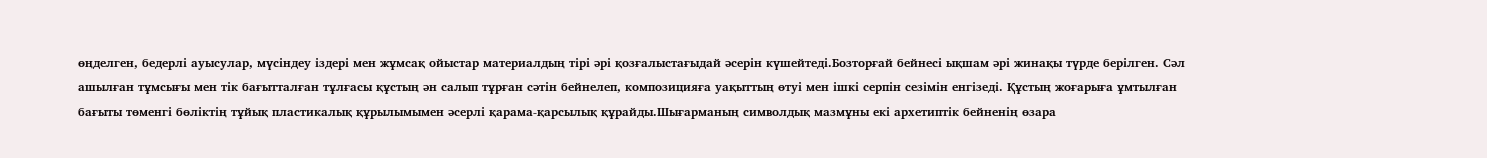өңделген, бедерлі ауысулар, мүсіндеу іздері мен жұмсақ ойыстар материалдың тірі әрі қозғалыстағыдай әсерін күшейтеді.Бозторғай бейнесі ықшам әрі жинақы түрде берілген. Сәл ашылған тұмсығы мен тік бағытталған тұлғасы құстың ән салып тұрған сәтін бейнелеп, композицияға уақыттың өтуі мен ішкі серпін сезімін енгізеді. Құстың жоғарыға ұмтылған бағыты төменгі бөліктің тұйық пластикалық құрылымымен әсерлі қарама-қарсылық құрайды.Шығарманың символдық мазмұны екі архетиптік бейненің өзара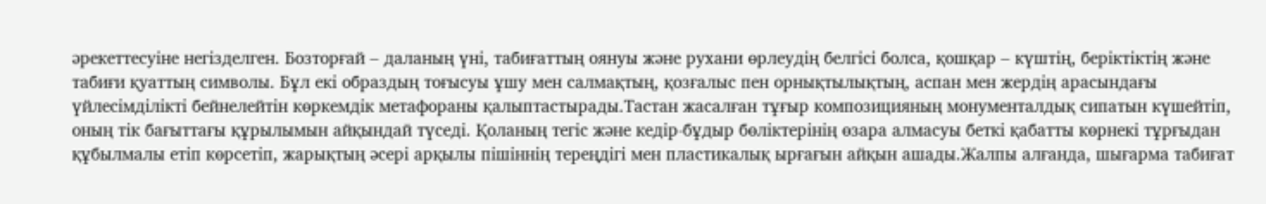әрекеттесуіне негізделген. Бозторғай – даланың үні, табиғаттың оянуы және рухани өрлеудің белгісі болса, қошқар – күштің, беріктіктің және табиғи қуаттың символы. Бұл екі образдың тоғысуы ұшу мен салмақтың, қозғалыс пен орнықтылықтың, аспан мен жердің арасындағы үйлесімділікті бейнелейтін көркемдік метафораны қалыптастырады.Тастан жасалған тұғыр композицияның монументалдық сипатын күшейтіп, оның тік бағыттағы құрылымын айқындай түседі. Қоланың тегіс және кедір-бұдыр бөліктерінің өзара алмасуы беткі қабатты көрнекі тұрғыдан құбылмалы етіп көрсетіп, жарықтың әсері арқылы пішіннің тереңдігі мен пластикалық ырғағын айқын ашады.Жалпы алғанда, шығарма табиғат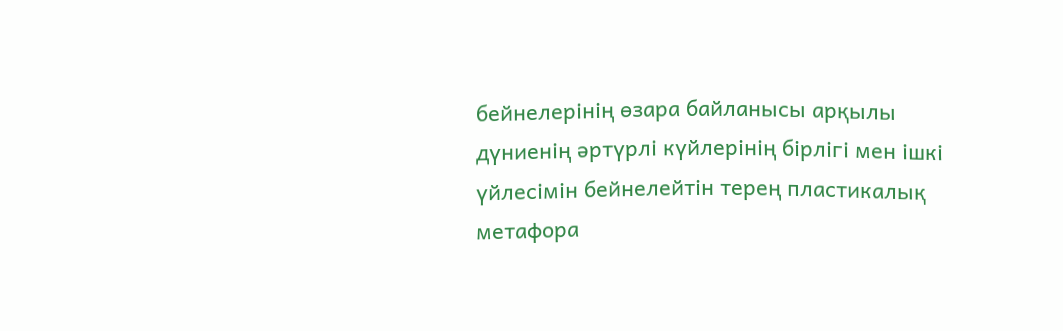бейнелерінің өзара байланысы арқылы дүниенің әртүрлі күйлерінің бірлігі мен ішкі үйлесімін бейнелейтін терең пластикалық метафора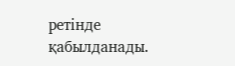ретінде қабылданады.